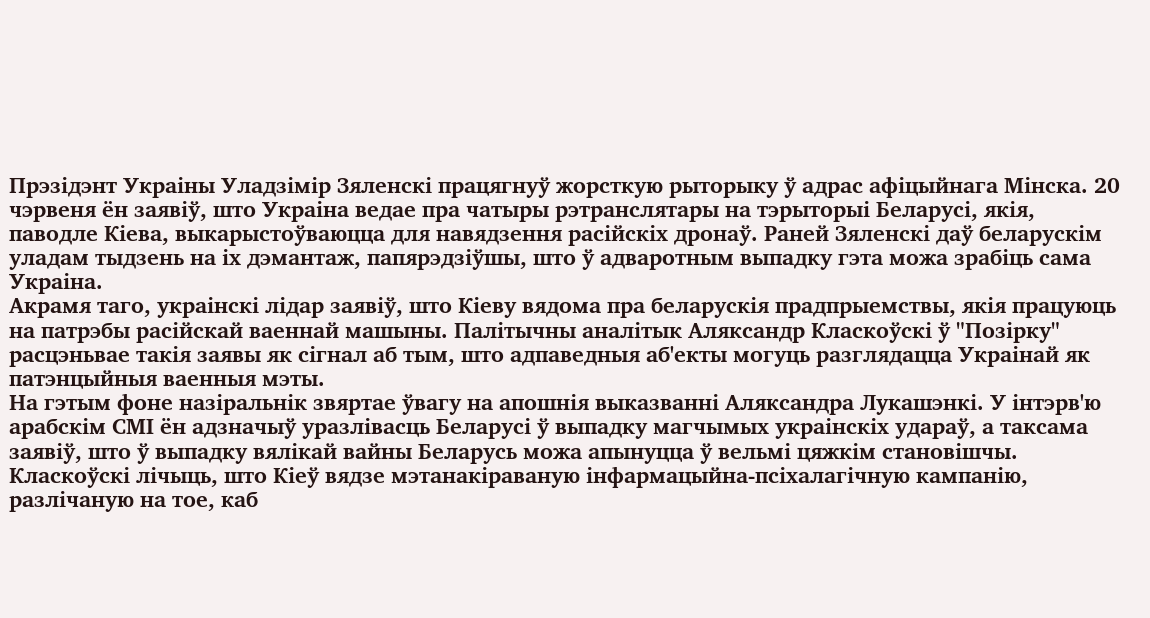Прэзідэнт Украіны Уладзімір Зяленскі працягнуў жорсткую рыторыку ў адрас афіцыйнага Мінска. 20 чэрвеня ён заявіў, што Украіна ведае пра чатыры рэтранслятары на тэрыторыі Беларусі, якія, паводле Кіева, выкарыстоўваюцца для навядзення расійскіх дронаў. Раней Зяленскі даў беларускім уладам тыдзень на іх дэмантаж, папярэдзіўшы, што ў адваротным выпадку гэта можа зрабіць сама Украіна.
Акрамя таго, украінскі лідар заявіў, што Кіеву вядома пра беларускія прадпрыемствы, якія працуюць на патрэбы расійскай ваеннай машыны. Палітычны аналітык Аляксандр Класкоўскі ў "Позірку" расцэньвае такія заявы як сігнал аб тым, што адпаведныя аб'екты могуць разглядацца Украінай як патэнцыйныя ваенныя мэты.
На гэтым фоне назіральнік звяртае ўвагу на апошнія выказванні Аляксандра Лукашэнкі. У інтэрв'ю арабскім СМІ ён адзначыў уразлівасць Беларусі ў выпадку магчымых украінскіх удараў, а таксама заявіў, што ў выпадку вялікай вайны Беларусь можа апынуцца ў вельмі цяжкім становішчы.
Класкоўскі лічыць, што Кіеў вядзе мэтанакіраваную інфармацыйна-псіхалагічную кампанію, разлічаную на тое, каб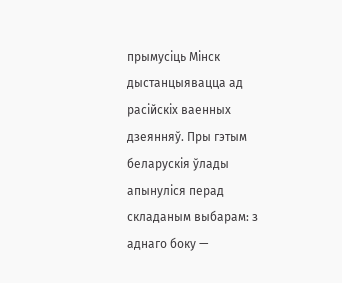прымусіць Мінск дыстанцыявацца ад расійскіх ваенных дзеянняў. Пры гэтым беларускія ўлады апынуліся перад складаным выбарам: з аднаго боку —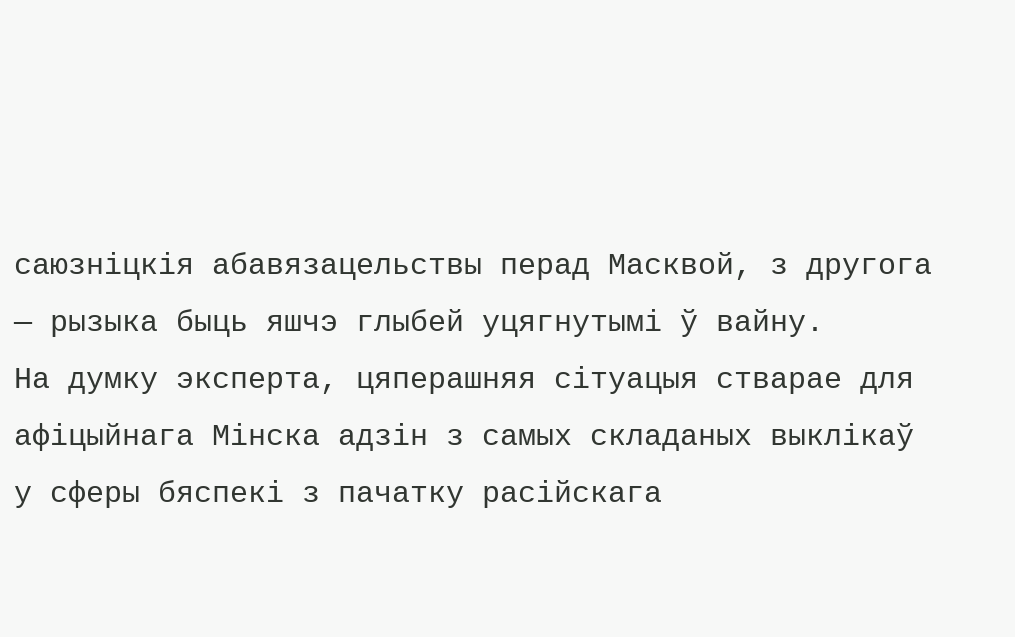саюзніцкія абавязацельствы перад Масквой, з другога — рызыка быць яшчэ глыбей уцягнутымі ў вайну.
На думку эксперта, цяперашняя сітуацыя стварае для афіцыйнага Мінска адзін з самых складаных выклікаў у сферы бяспекі з пачатку расійскага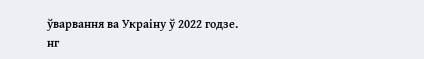ўварвання ва Украіну ў 2022 годзе.
нг